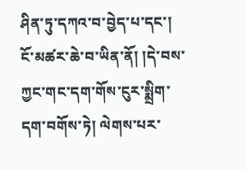ཤིན་ཏུ་དཀའ་བ་བྱེད་པ་དང་། ངོ་མཚར་ཆེ་བ་ཡིན་ནོ། །དེ་བས་ཀྱང་གང་དག་གོས་ངུར་སྨྲིག་དག་བགོས་ཏེ། ལེགས་པར་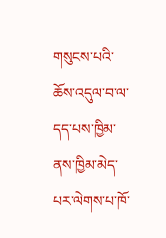གསུངས་པའི་ཆོས་འདུལ་བ་ལ་དད་པས་ཁྱིམ་ནས་ཁྱིམ་མེད་པར་ལེགས་པ་ཁོ་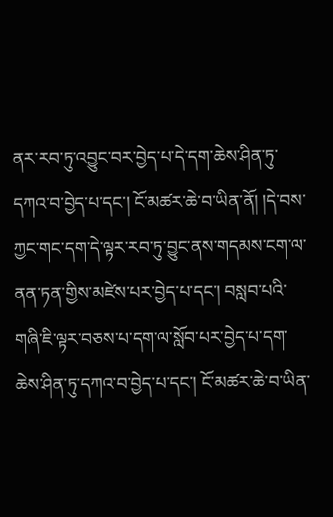ནར་རབ་ཏུ་འབྱུང་བར་བྱེད་པ་དེ་དག་ཆེས་ཤིན་ཏུ་དཀའ་བ་བྱེད་པ་དང་། ངོ་མཚར་ཆེ་བ་ཡིན་ནོ། །དེ་བས་ཀྱང་གང་དག་དེ་ལྟར་རབ་ཏུ་བྱུང་ནས་གདམས་ངག་ལ་ནན་ཏན་གྱིས་མཛེས་པར་བྱེད་པ་དང་། བསླབ་པའི་གཞི་ཇི་ལྟར་བཅས་པ་དག་ལ་སློབ་པར་བྱེད་པ་དག་ཆེས་ཤིན་ཏུ་དཀའ་བ་བྱེད་པ་དང་། ངོ་མཚར་ཆེ་བ་ཡིན་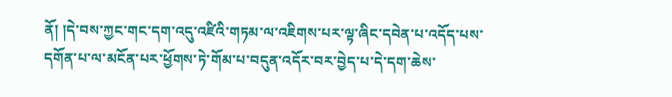ནོ། །དེ་བས་ཀྱང་གང་དག་འདུ་འཛིའི་གཏམ་ལ་འཇིགས་པར་ལྟ་ཞིང་དབེན་པ་འདོད་པས་དགོན་པ་ལ་མངོན་པར་ཕྱོགས་ཏེ་གོམ་པ་བདུན་འདོར་བར་བྱེད་པ་དེ་དག་ཆེས་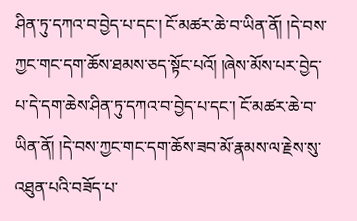ཤིན་ཏུ་དཀའ་བ་བྱེད་པ་དང་། ངོ་མཚར་ཆེ་བ་ཡིན་ནོ། །དེ་བས་ཀྱང་གང་དག་ཆོས་ཐམས་ཅད་སྟོང་པའོ། །ཞེས་མོས་པར་བྱེད་པ་དེ་དག་ཆེས་ཤིན་ཏུ་དཀའ་བ་བྱེད་པ་དང་། ངོ་མཚར་ཆེ་བ་ཡིན་ནོ། །དེ་བས་ཀྱང་གང་དག་ཆོས་ཟབ་མོ་རྣམས་ལ་རྗེས་སུ་འཐུན་པའི་བཟོད་པ་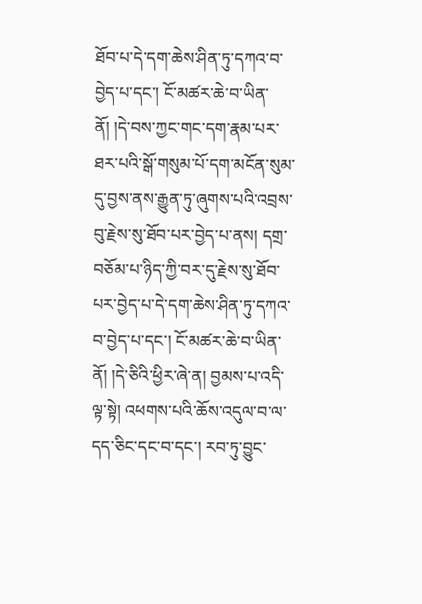ཐོབ་པ་དེ་དག་ཆེས་ཤིན་ཏུ་དཀའ་བ་བྱེད་པ་དང་། ངོ་མཚར་ཆེ་བ་ཡིན་ནོ། །དེ་བས་ཀྱང་གང་དག་རྣམ་པར་ཐར་པའི་སྒོ་གསུམ་པོ་དག་མངོན་སུམ་དུ་བྱས་ནས་རྒྱུན་ཏུ་ཞུགས་པའི་འབྲས་བུ་རྗེས་སུ་ཐོབ་པར་བྱེད་པ་ནས། དགྲ་བཅོམ་པ་ཉིད་ཀྱི་བར་དུ་རྗེས་སུ་ཐོབ་པར་བྱེད་པ་དེ་དག་ཆེས་ཤིན་ཏུ་དཀའ་བ་བྱེད་པ་དང་། ངོ་མཚར་ཆེ་བ་ཡིན་ནོ། །དེ་ཅིའི་ཕྱིར་ཞེ་ན། བྱམས་པ་འདི་ལྟ་སྟེ། འཕགས་པའི་ཆོས་འདུལ་བ་ལ་དད་ཅིང་དང་བ་དང་། རབ་ཏུ་བྱུང་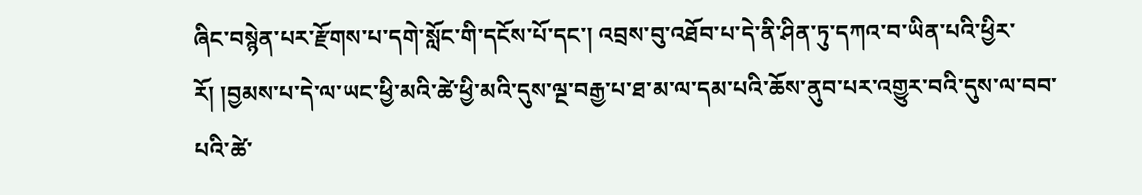ཞིང་བསྙེན་པར་རྫོགས་པ་དགེ་སློང་གི་དངོས་པོ་དང་། འབྲས་བུ་འཐོབ་པ་དེ་ནི་ཤིན་ཏུ་དཀའ་བ་ཡིན་པའི་ཕྱིར་རོ། །བྱམས་པ་དེ་ལ་ཡང་ཕྱི་མའི་ཚེ་ཕྱི་མའི་དུས་ལྔ་བརྒྱ་པ་ཐ་མ་ལ་དམ་པའི་ཆོས་ནུབ་པར་འགྱུར་བའི་དུས་ལ་བབ་པའི་ཚེ་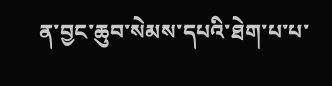ན་བྱང་ཆུབ་སེམས་དཔའི་ཐེག་པ་པ་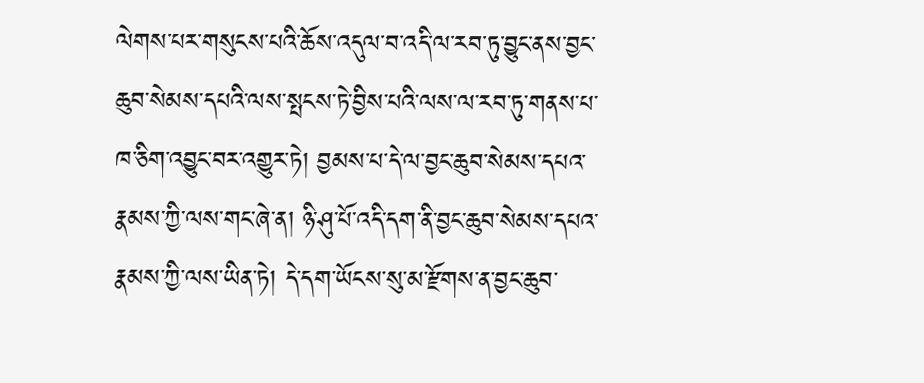ལེགས་པར་གསུངས་པའི་ཆོས་འདུལ་བ་འདི་ལ་རབ་ཏུ་བྱུང་ནས་བྱང་ཆུབ་སེམས་དཔའི་ལས་སྤངས་ཏེ་བྱིས་པའི་ལས་ལ་རབ་ཏུ་གནས་པ་ཁ་ཅིག་འབྱུང་བར་འགྱུར་ཏེ། བྱམས་པ་དེ་ལ་བྱང་ཆུབ་སེམས་དཔའ་རྣམས་ཀྱི་ལས་གང་ཞེ་ན། ཉི་ཤུ་པོ་འདི་དག་ནི་བྱང་ཆུབ་སེམས་དཔའ་རྣམས་ཀྱི་ལས་ཡིན་ཏེ། དེ་དག་ཡོངས་སུ་མ་རྫོགས་ན་བྱང་ཆུབ་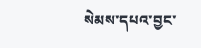སེམས་དཔའ་བྱང་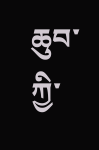ཆུབ་ཀྱི་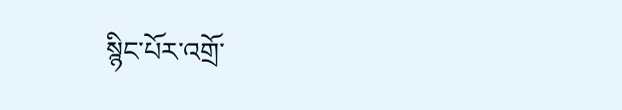སྙིང་པོར་འགྲོ་